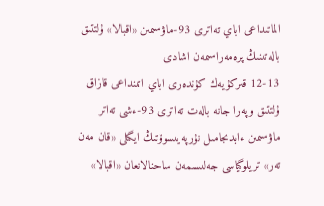الماتىداعى اباي تەاترى 93-ماۋسىمىن «اقبالا» ۇلتتىق بالەتىنىڭ پرەمەراسىمەن اشادى
12-13 قىركۇيەك كۇندەرى اباي اتىنداعى قازاق ۇلتتىق وپەرا جانە بالەت تەاترى 93-ءشى تەاتر ماۋسىمىن ءابدىجامىل نۇرپەيىسوۆتىڭ ايگىلى «قان مەن تەر» تريلوگياسى جەلىسىمەن ساحنالانعان «اقبالا»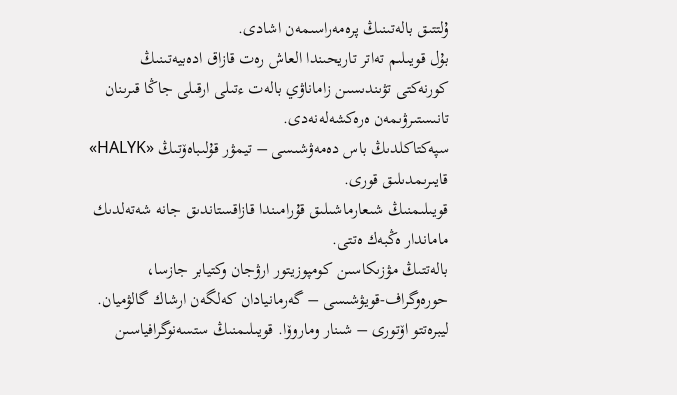ۇلتتىق بالەتىنىڭ پرەمەراسىمەن اشادى.
بۇل قويىلىم تەاتر تاريحىندا العاش رەت قازاق ادەبيەتىنىڭ كورنەكتى تۋىندىسىن زاماناۋي بالەت ءتىلى ارقىلى جاڭا قىرىنان تانىستىرۋىمەن ەرەكشەلەنەدى.
سپەكتاكلدىڭ باس دەمەۋشىسى – تيمۋر قۇلىباەۆتىڭ «HALYK» قايىرىمدىلىق قورى.
قويىلىمنىڭ شىعارماشىلىق قۇرامىندا قازاقستاندىق جانە شەتەلدىك ماماندار ەڭبەك ەتتى.
بالەتتىڭ مۋزىكاسىن كومپوزيتور ارۋجان وكتيابر جازسا، حورەوگراف-قويۋشىسى – گەرمانيادان كەلگەن ارشاك گالۋميان. ليبرەتتو اۆتورى – شىنار وماروۆا. قويىلىمنىڭ ستسەنوگرافياسىن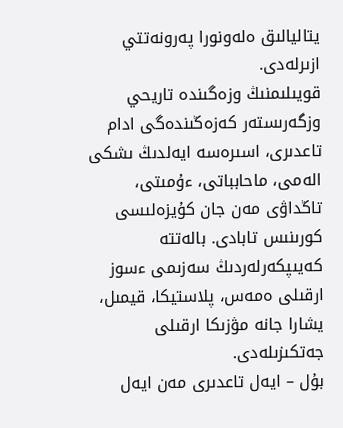يتاليالىق ەلەونورا پەرونەتتي ازىرلەدى.
قويىلىمنىڭ وزەگىندە تاريحي وزگەرىستەر كەزەڭىندەگى ادام تاعدىرى، اسىرەسە ايەلدىڭ ىشكى الەمى، ماحابباتى، ءۇمىتى، تاڭداۋى مەن جان كۇيزەلىسى كورىنىس تابادى. بالەتتە كەيىپكەرلەردىڭ سەزىمى ءسوز ارقىلى ەمەس، پلاستيكا، قيمىل، يشارا جانە مۋزىكا ارقىلى جەتكىزىلەدى.
بۇل – ايەل تاعدىرى مەن ايەل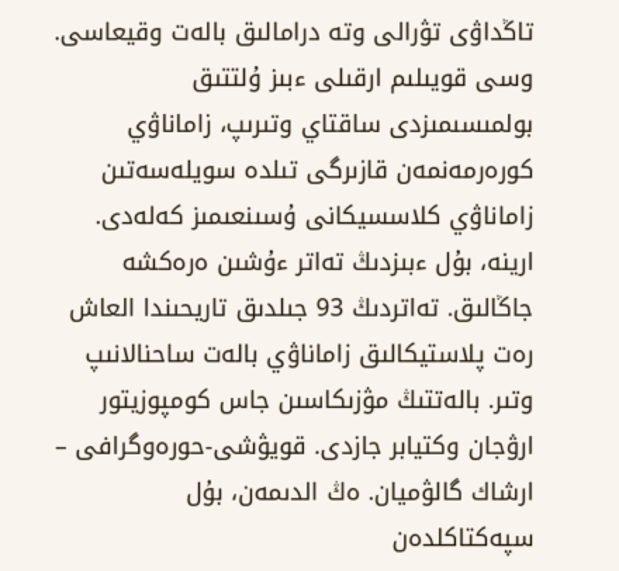تاڭداۋى تۋرالى وتە درامالىق بالەت وقيعاسى. وسى قويىلىم ارقىلى ءبىز ۇلتتىق بولمىسىمىزدى ساقتاي وتىرىپ، زاماناۋي كورەرمەنمەن قازىرگى تىلدە سويلەسەتىن زاماناۋي كلاسسيكانى ۇسىنعىمىز كەلەدى. ارينە، بۇل ءبىزدىڭ تەاتر ءۇشىن ەرەكشە جاڭالىق. تەاتردىڭ 93 جىلدىق تاريحىندا العاش رەت پلاستيكالىق زاماناۋي بالەت ساحنالانىپ وتىر. بالەتتىڭ مۋزىكاسىن جاس كومپوزيتور ارۋجان وكتيابر جازدى. قويۋشى-حورەوگرافى – ارشاك گالۋميان. ەڭ الدىمەن، بۇل سپەكتاكلدەن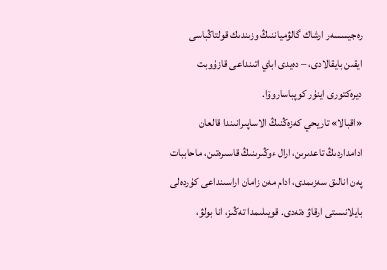رەجيسسەر ارشاك گالۋمياننىڭ وزىندىك قولتاڭباسى ايقىن بايقالادى، – دەيدى اباي اتىنداعى قازۇوبت ديرەكتورى اينۇر كوپباساروۆا.
«اقبالا» تاريحي كەزەڭنىڭ الاساپىرانىندا قالعان ادامداردىڭ تاعدىرىن، ارال ءوڭىرىنىڭ قاسىرەتىن، ماحاببات پەن انالىق سەزىمدى، ادام مەن زامان اراسىنداعى كۇردەلى بايلانىستى ارقاۋ ەتەدى. قويىلىمدا تەڭىز، انا بولۋ،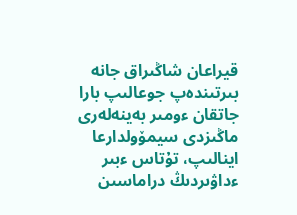قيراعان شاڭىراق جانە بىرتىندەپ جوعالىپ بارا جاتقان ءومىر بەينەلەرى ماڭىزدى سيمۆولدارعا اينالىپ، تۇتاس ءبىر ءداۋىردىڭ دراماسىن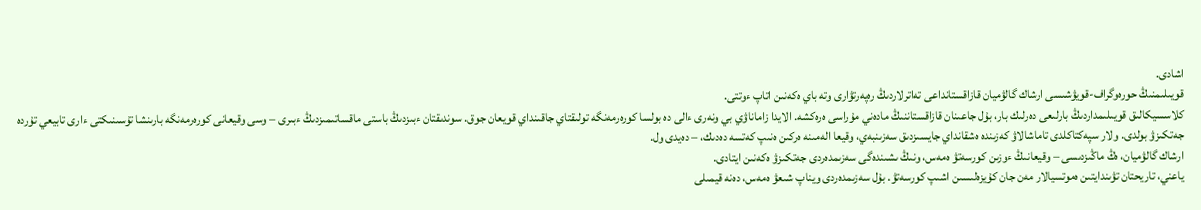اشادى.
قويىلىمنىڭ حورەوگراف-قويۋشىسى ارشاك گالۋميان قازاقستانداعى تەاترلاردىڭ رەپەرتۋارى وتە باي ەكەنىن اتاپ ءوتتى.
كلاسسيكالىق قويىلىمداردىڭ بارلىعى دەرلىك بار، بۇل جاعىنان قازاقستاننىڭ مادەني مۇراسى ەرەكشە. الايدا زاماناۋي بي ونەرى ءالى دە بولسا كورەرمەنگە تولىقتاي جاقىنداي قويعان جوق. سوندىقتان ءبىزدىڭ باستى ماقساتىمىزدىڭ ءبىرى – وسى وقيعانى كورەرمەنگە بارىنشا تۇسىنىكتى ءارى تابيعي تۇردە جەتكىزۋ بولدى. ولار سپەكتاكلدى تاماشالاۋ كەزىندە ەشقانداي جايسىزدىق سەزىنبەي، وقيعا الەمىنە ەركىن ەنىپ كەتسە دەدىك، – دەيدى ول.
ارشاك گالۋميان، ەڭ ماڭىزدىسى – وقيعانىڭ ءوزىن كورسەتۋ ەمەس، ونىڭ ىشىندەگى سەزىمدەردى جەتكىزۋ ەكەنىن ايتادى.
ياعني، تاريحتان تۋىندايتىن ەموتسيالار مەن جان كۇيزەلىسىن اشىپ كورسەتۋ. بۇل سەزىمدەردى ويناپ شىعۋ ەمەس، دەنە قيمىلى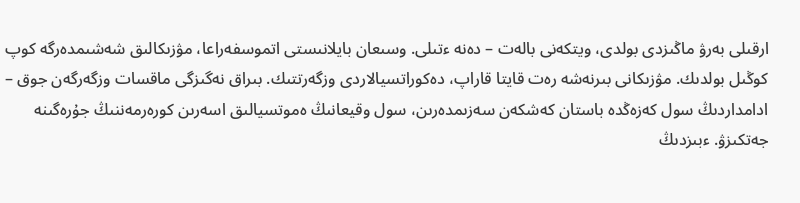ارقىلى بەرۋ ماڭىزدى بولدى، ويتكەنى بالەت – دەنە ءتىلى. وسىعان بايلانىستى اتموسفەراعا، مۋزىكالىق شەشىمدەرگە كوپ كوڭىل بولدىك. مۋزىكانى بىرنەشە رەت قايتا قاراپ، دەكوراتسيالاردى وزگەرتتىك. بىراق نەگىزگى ماقسات وزگەرگەن جوق – ادامداردىڭ سول كەزەڭدە باستان كەشكەن سەزىمدەرىن، سول وقيعانىڭ ەموتسيالىق اسەرىن كورەرمەننىڭ جۇرەگىنە جەتكىزۋ. ءبىزدىڭ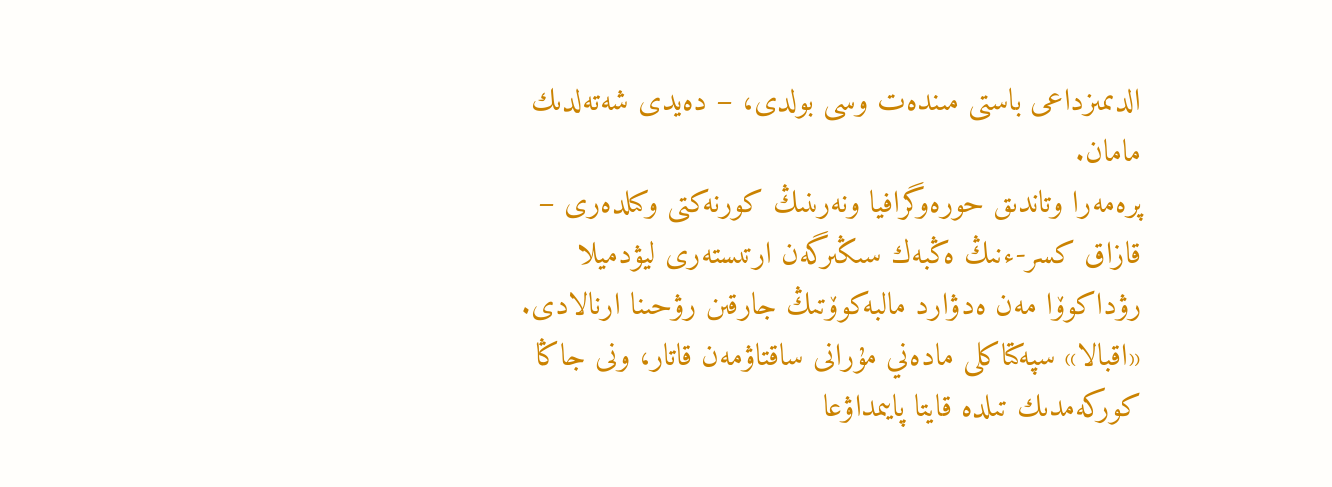الدىمىزداعى باستى مىندەت وسى بولدى، – دەيدى شەتەلدىك مامان.
پرەمەرا وتاندىق حورەوگرافيا ونەرىنىڭ كورنەكتى وكىلدەرى – قازاق كسر-ءنىڭ ەڭبەك سىڭىرگەن ارتىستەرى ليۋدميلا رۋداكوۆا مەن ەدۋارد مالبەكوۆتىڭ جارقىن رۋحىنا ارنالادى.
«اقبالا» سپەكتاكلى مادەني مۇرانى ساقتاۋمەن قاتار، ونى جاڭا كوركەمدىك تىلدە قايتا پايىمداۋعا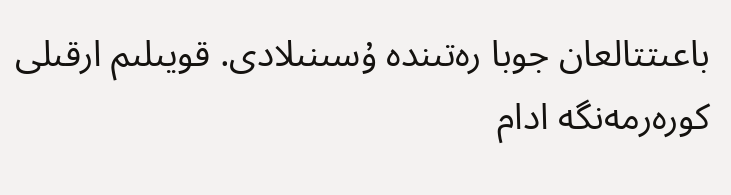باعىتتالعان جوبا رەتىندە ۇسىنىلادى. قويىلىم ارقىلى كورەرمەنگە ادام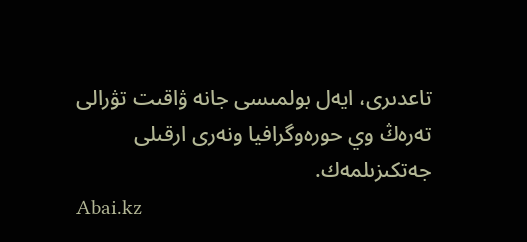تاعدىرى، ايەل بولمىسى جانە ۋاقىت تۋرالى تەرەڭ وي حورەوگرافيا ونەرى ارقىلى جەتكىزىلمەك.
Abai.kz